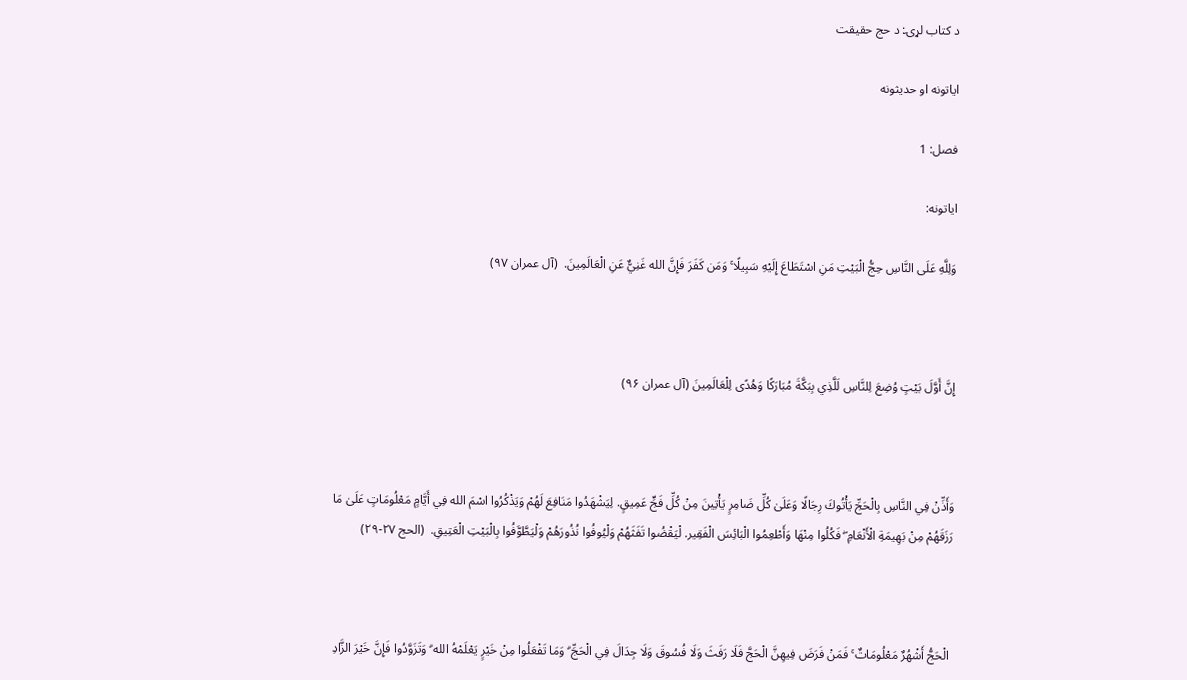د کتاب لړۍ: د حج حقيقت

ایاتونه او حدیثونه

فصل: 1

ایاتونه:

وَلِلَّهِ عَلَى النَّاسِ حِجُّ الْبَيْتِ مَنِ اسْتَطَاعَ إِلَيْهِ سَبِيلًا ۚ وَمَن كَفَرَ فَإِنَّ الله غَنِيٌّ عَنِ الْعَالَمِينَ.  (آل عمران ۹۷)



إِنَّ أَوَّلَ بَيْتٍ وُضِعَ لِلنَّاسِ لَلَّذِي بِبَكَّةَ مُبَارَكًا وَهُدًى لِلْعَالَمِينَ (آل عمران ۹۶)



وَأَذِّنْ فِي النَّاسِ بِالْحَجِّ يَأْتُوكَ رِجَالًا وَعَلَىٰ كُلِّ ضَامِرٍ يَأْتِينَ مِنْ كُلِّ فَجٍّ عَمِيقٍ. لِيَشْهَدُوا مَنَافِعَ لَهُمْ وَيَذْكُرُوا اسْمَ الله فِي أَيَّامٍ مَعْلُومَاتٍ عَلَىٰ مَا رَزَقَهُمْ مِنْ بَهِيمَةِ الْأَنْعَامِ ۖ فَكُلُوا مِنْهَا وَأَطْعِمُوا الْبَائِسَ الْفَقِير. لْيَقْضُوا تَفَثَهُمْ وَلْيُوفُوا نُذُورَهُمْ وَلْيَطَّوَّفُوا بِالْبَيْتِ الْعَتِيقِ.  (الحج ۲۷-۲۹)



 الْحَجُّ أَشْهُرٌ مَعْلُومَاتٌ ۚ فَمَنْ فَرَضَ فِيهِنَّ الْحَجَّ فَلَا رَفَثَ وَلَا فُسُوقَ وَلَا جِدَالَ فِي الْحَجِّ ۗ وَمَا تَفْعَلُوا مِنْ خَيْرٍ يَعْلَمْهُ الله ۗ وَتَزَوَّدُوا فَإِنَّ خَيْرَ الزَّادِ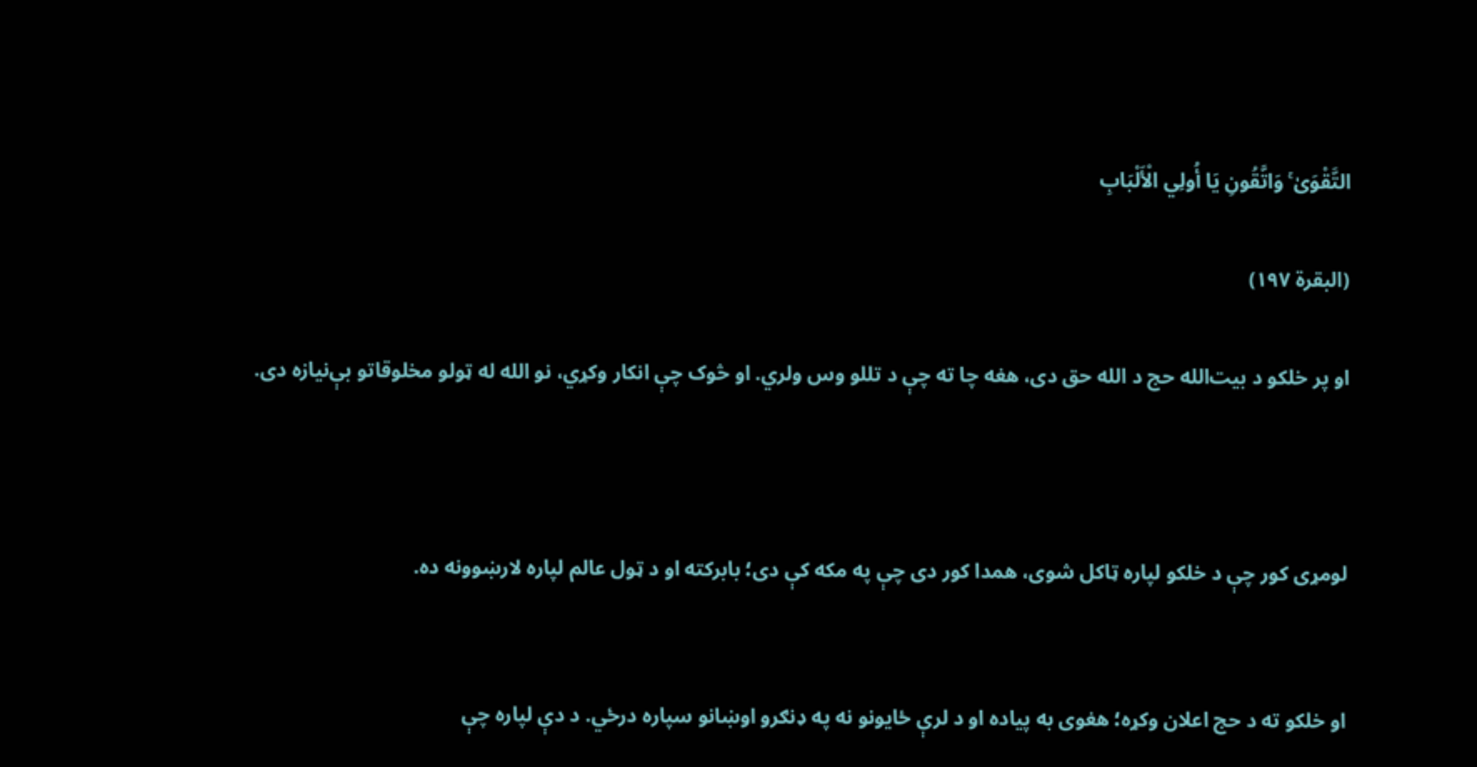التَّقْوَىٰ ۚ وَاتَّقُونِ يَا أُولِي الْأَلْبَابِ

(البقرة ۱۹۷)

او پر خلکو د بیت‌الله حج د الله حق دی، هغه چا ته چې د تللو وس ولري. او څوک چې انکار وکړي، نو الله له ټولو مخلوقاتو بې‌نیازه دی.



لومړی کور چې د خلکو لپاره ټاکل شوی، همدا کور دی چې په مکه کې دی؛ بابرکته او د ټول عالم لپاره لارښوونه ده.


او خلکو ته د حج اعلان وکړه؛ هغوی به پیاده او د لرې ځایونو نه په ډنګرو اوښانو سپاره درځي. د دې لپاره چې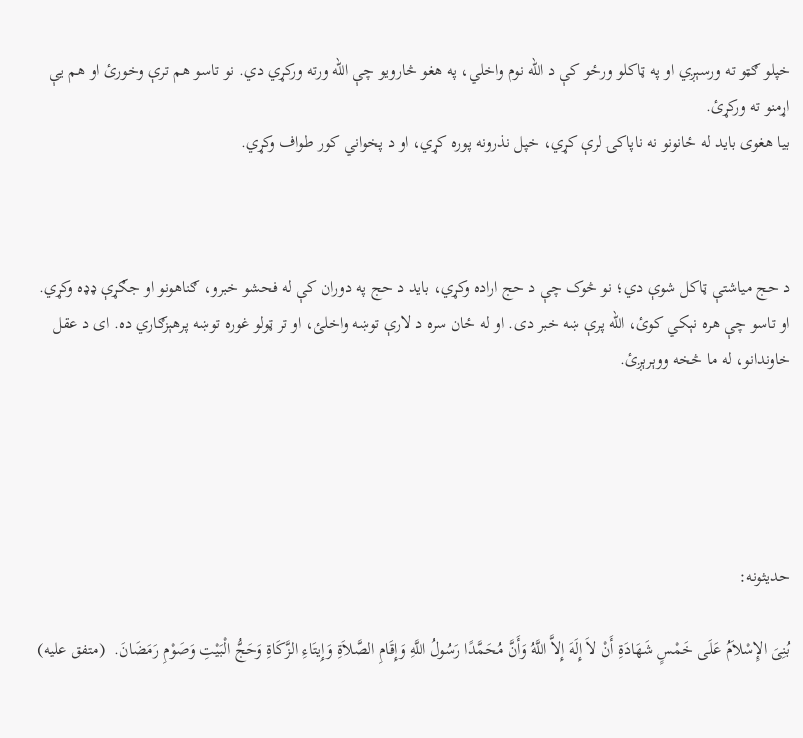خپلو ګټو ته ورسېږي او په ټاکلو ورځو کې د الله نوم واخلي، په هغو څارویو چې الله ورته ورکړي دي. نو تاسو هم ترې وخورئ او هم یې اړمنو ته ورکړئ.
بیا هغوی باید له ځانونو نه ناپاکۍ لرې کړي، خپل نذرونه پوره کړي، او د پخواني کور طواف وکړي.



د حج میاشتې ټاکل شوې دي؛ نو څوک چې د حج اراده وکړي، باید د حج په دوران کې له فحشو خبرو، ګناهونو او جګړې ډډه وکړي. او تاسو چې هره نېکي کوئ، الله پرې ښه خبر دی. او له ځان سره د لارې توښه واخلئ، او تر ټولو غوره توښه پرهېزګاري ده. ای د عقل خاوندانو، له ما څخه ووېرېږئ.





حدیثونه:

بُنِىَ الإِسْلاَمُ عَلَى خَمْسٍ شَهَادَةِ أَنْ لاَ إِلَهَ إِلاَّ اللَّهُ وَأَنَّ مُحَمَّدًا رَسُولُ اللَّهِ وَإِقَامِ الصَّلاَةِ وَإِيتَاءِ الزَّكَاةِ وَحَجُّ الْبَيْتِ وَصَوْمِ رَمَضَانَ.  (متفق علیه)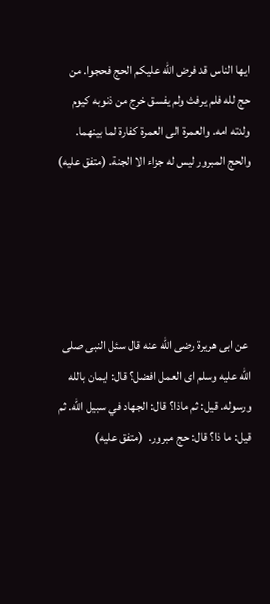ایها الناس قد فرض الله علیكم الحج فحجوا. من حج لله فلم یرفث ولم یفسق خرج من ذنوبه كیوم ولدته امه. والعمرة الی العمرة كفارة لما بینهما. والحج المبرور لیس له جزاء الا الجنة. (متفق علیه)





 عن ابی هریرة رضی الله عنه قال سئل النبی صلى الله عليه وسلم ای العمل افضل؟ قال: ایمان بالله ورسوله. قیل: ثم ماذا؟ قال: الجهاد في سبیل الله. ثم قیل: ما ذا؟ قال: حج مبرور.  (متفق علیه)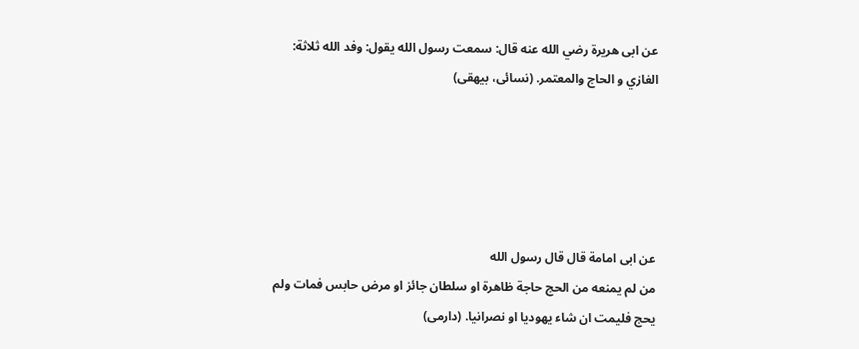عن ابی هریرة رضي الله عنه قال: سمعت رسول الله یقول: وفد الله ثلاثة: الغازي و الحاج والمعتمر. (نسائی، بیهقی)





عن ابی امامة قال قال رسول الله
من لم یمنعه من الحج حاجة ظاهرة او سلطان جائز او مرض حابس فمات ولم یحج فلیمت ان شاء یهودیا او نصرانیا. (دارمی)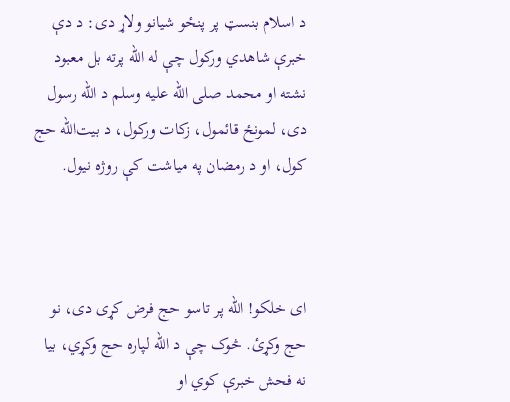د اسلام بنسټ پر پنځو شیانو ولاړ دی: د دې خبرې شاهدي ورکول چې له الله پرته بل معبود نشته او محمد صلى الله عليه وسلم د الله رسول دی، لمونځ قائمول، زکات ورکول، د بیت‌الله حج کول، او د رمضان په میاشت کې روژه نیول.



ای خلکو! الله پر تاسو حج فرض کړی دی، نو حج وکړئ. څوک چې د الله لپاره حج وکړي، بیا نه فحش خبرې کوي او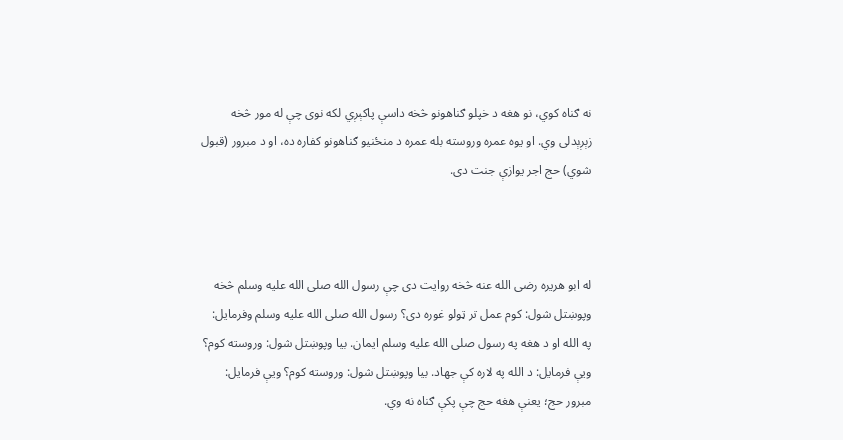نه ګناه کوي، نو هغه د خپلو ګناهونو څخه داسې پاکېږي لکه نوی چې له مور څخه زېږېدلی وي. او یوه عمره وروسته بله عمره د منځنیو ګناهونو کفاره ده، او د مبرور (قبول شوي) حج اجر یوازې جنت دی.



له ابو هریره رضی الله عنه څخه روایت دی چې رسول الله صلى الله عليه وسلم څخه وپوښتل شول: کوم عمل تر ټولو غوره دی؟ رسول الله صلى الله عليه وسلم وفرمایل: په الله او د هغه په رسول صلى الله عليه وسلم ایمان. بیا وپوښتل شول: وروسته کوم؟ ویې فرمایل: د الله په لاره کې جهاد. بیا وپوښتل شول: وروسته کوم؟ ویې فرمایل: مبرور حج؛ یعنې هغه حج چې پکې ګناه نه وي.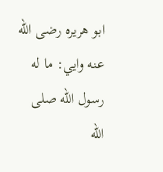ابو هریره رضی الله عنه وایي: ما له رسول الله صلى الله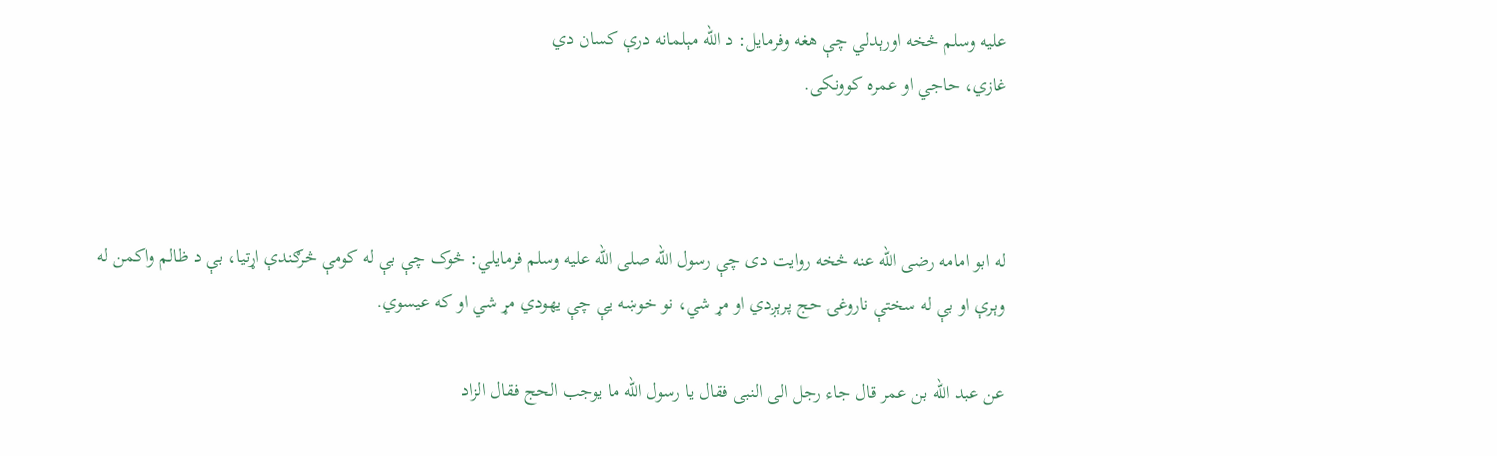عليه وسلم څخه اورېدلي چې هغه وفرمایل: د الله مېلمانه درې کسان دي
غازي، حاجي او عمره کوونکی.



له ابو امامه رضی الله عنه څخه روایت دی چې رسول الله صلى الله عليه وسلم فرمایلي: څوک چې بې له کومې څرګندې اړتیا، بې د ظالم واکمن له وېرې او بې له سختې ناروغۍ حج پرېږدي او مړ شي، نو خوښه یې چې یهودي مړ شي او که عیسوي.

عن عبد الله بن عمر قال جاء رجل الی النبی فقال یا رسول الله ما یوجب الحج فقال الزاد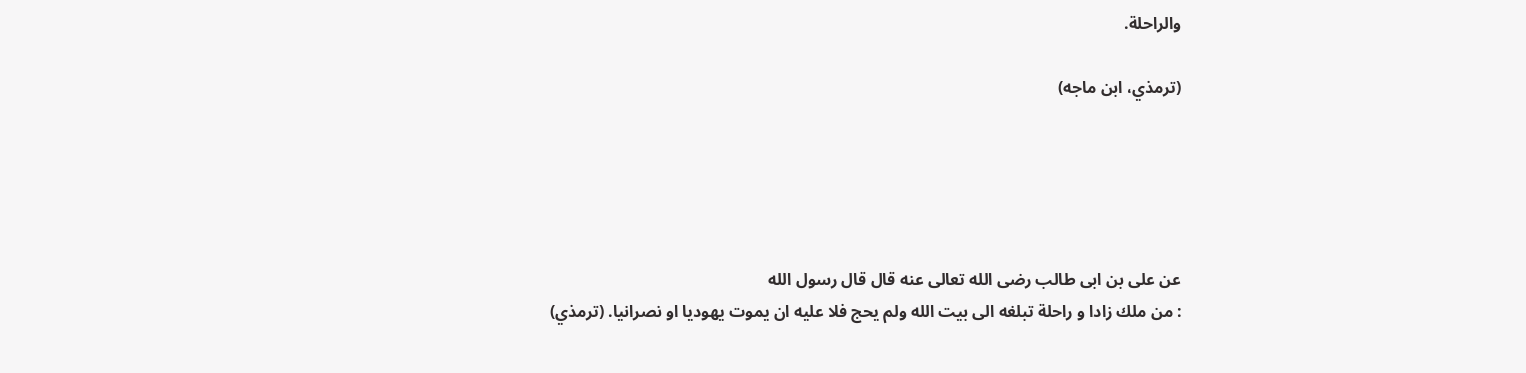والراحلة.

(ترمذي، ابن ماجه)





عن علی بن ابی طالب رضی الله تعالی عنه قال قال رسول الله
: من ملك زادا و راحلة تبلغه الی بیت الله ولم یحج فلا علیه ان یموت یهودیا او نصرانیا. (ترمذي)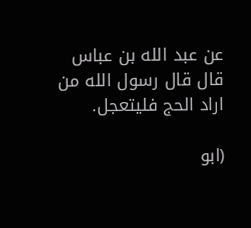عن عبد الله بن عباس
قال قال رسول الله من اراد الحج فلیتعجل.

(ابو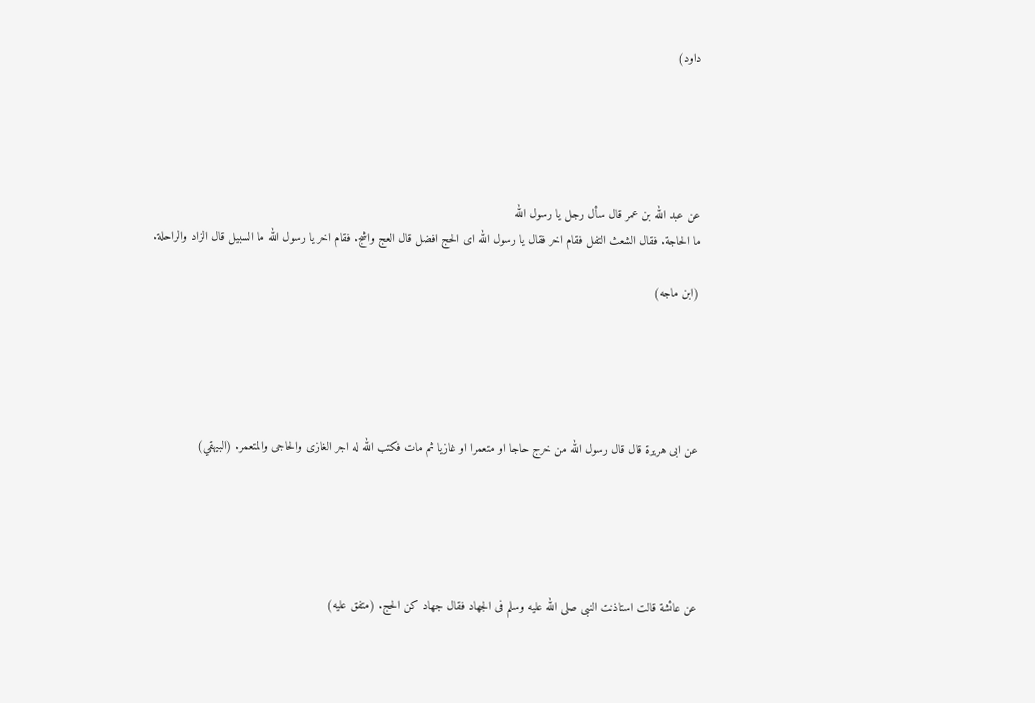داود)





عن عبد الله بن عمر قال سأل رجل یا رسول الله
ما الحاجة. فقال الشعث التفل فقام اخر فقال یا رسول الله ای الحج افضل قال العج واشج. فقام اخر یا رسول الله ما السبیل قال الزاد والراحلة.

(ابن ماجه)





عن ابی هریرة قال قال رسول الله من خرج حاجا او متعمرا او غازیا ثم مات فكتب الله له اجر الغازی والحاجی والمتعمر. (البیهقي)





عن عائشة قالت استاذنت النبی صلى الله عليه وسلم فی الجهاد فقال جهاد كن الحج. (متفق علیه)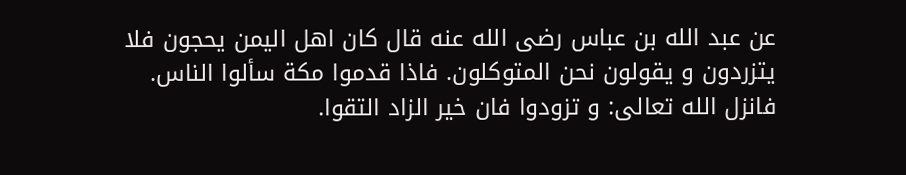عن عبد الله بن عباس رضی الله عنه قال كان اهل الیمن یحجون فلا یتزردون و یقولون نحن المتوكلون. فاذا قدموا مكة سألوا الناس. فانزل الله تعالی: و تزودوا فان خیر الزاد التقوا.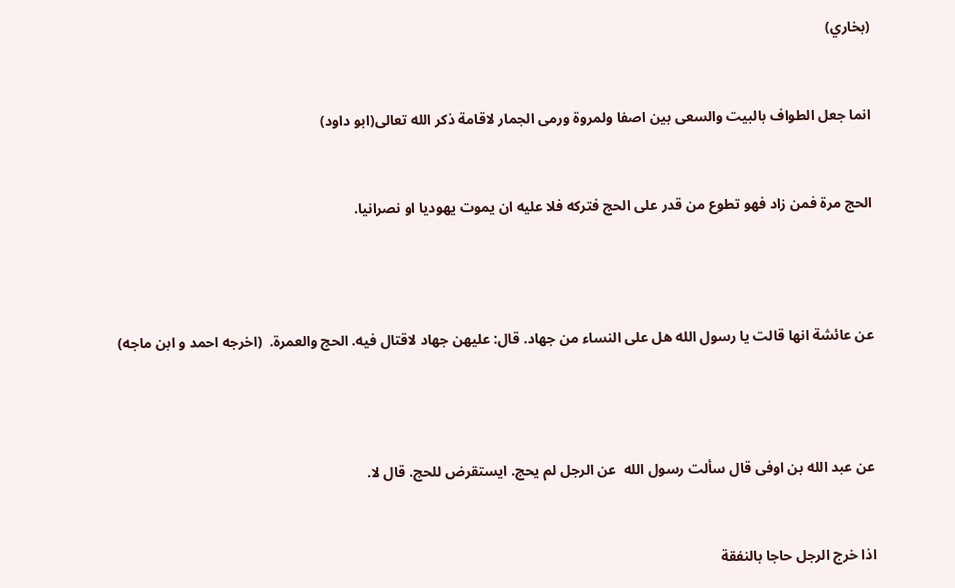(بخاري)



انما جعل الطواف بالبیت والسعی بین اصفا ولمروة ورمی الجمار لاقامة ذكر الله تعالی(ابو داود)



الحج مرة فمن زاد فهو تطوع من قدر علی الحج فتركه فلا علیه ان یموت یهودیا او نصرانیا.





عن عائشة انها قالت یا رسول الله هل علی النساء من جهاد. قال: علیهن جهاد لاقتال فیه. الحج والعمرة.  (اخرجه احمد و ابن ماجه)





عن عبد الله بن اوفی قال سألت رسول الله  عن الرجل لم یحج. ایستقرض للحج. قال لا.



اذا خرج الرجل حاجا بالنفقة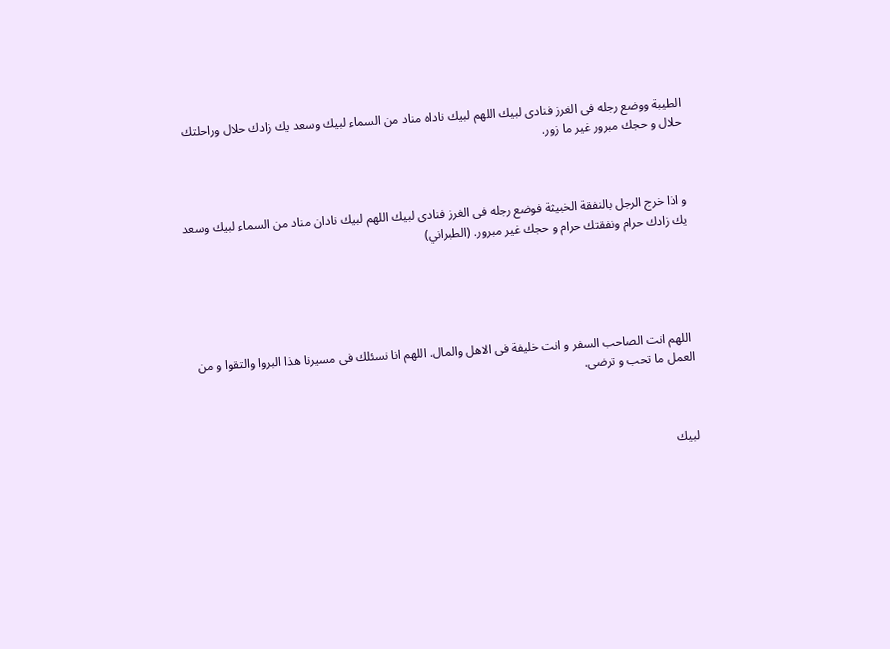الطیبة ووضع رجله فی الغرز فنادی لبیك اللهم لبیك ناداه مناد من السماء لبیك وسعد یك زادك حلال وراحلتك حلال و حجك مبرور غیر ما زور.



و اذا خرج الرجل بالنفقة الخبیثة فوضع رجله فی الغرز فنادی لبیك اللهم لبیك نادان مناد من السماء لبیك وسعد یك زادك حرام ونفقتك حرام و حجك غیر مبرور. (الطبراني)





 اللهم انت الصاحب السفر و انت خلیفة فی الاهل والمال. اللهم انا نسئلك فی مسیرنا هذا البروا والتقوا و من العمل ما تحب و ترضی.



لبیك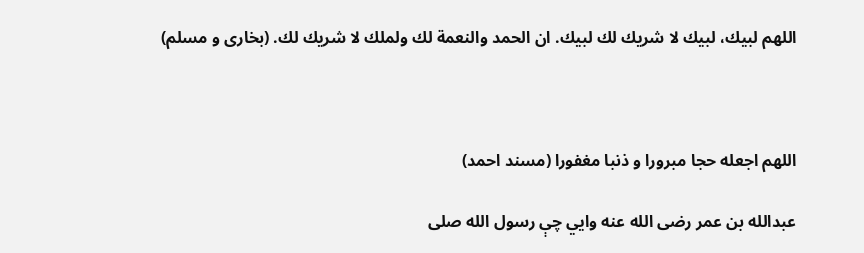اللهم لبیك، لبیك لا شریك لك لبیك. ان الحمد والنعمة لك ولملك لا شریك لك. (بخاری و مسلم)



اللهم اجعله حجا مبرورا و ذنبا مغفورا (مسند احمد)

عبدالله بن عمر رضی الله عنه وایي چې رسول الله صلى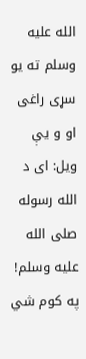الله عليه وسلم ته یو سړی راغی او و یې ویل: ای د الله رسوله صلى الله عليه وسلم! په کوم شي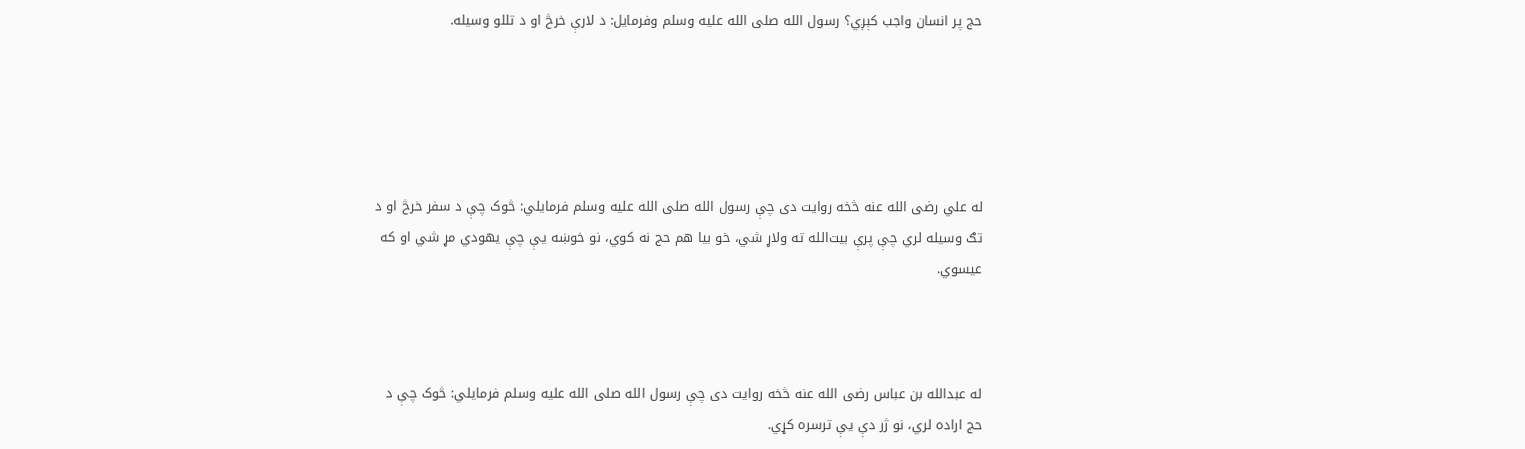حج پر انسان واجب کېږي؟ رسول الله صلى الله عليه وسلم وفرمایل: د لارې خرڅ او د تللو وسیله.





له علي رضی الله عنه څخه روایت دی چې رسول الله صلى الله عليه وسلم فرمایلي: څوک چې د سفر خرڅ او د تګ وسیله لري چې پرې بیت‌الله ته ولاړ شي، خو بیا هم حج نه کوي، نو خوښه یې چې یهودي مړ شي او که عیسوي.



له عبدالله بن عباس رضی الله عنه څخه روایت دی چې رسول الله صلى الله عليه وسلم فرمایلي: څوک چې د حج اراده لري، نو ژر دې یې ترسره کړي.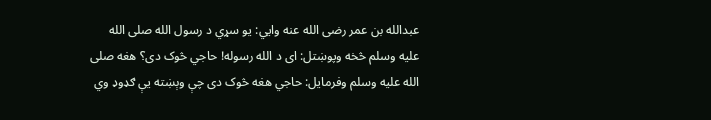عبدالله بن عمر رضی الله عنه وایي: یو سړي د رسول الله صلى الله عليه وسلم څخه وپوښتل: ای د الله رسوله! حاجي څوک دی؟ هغه صلى الله عليه وسلم وفرمایل: حاجي هغه څوک دی چې وېښته یې ګډوډ وي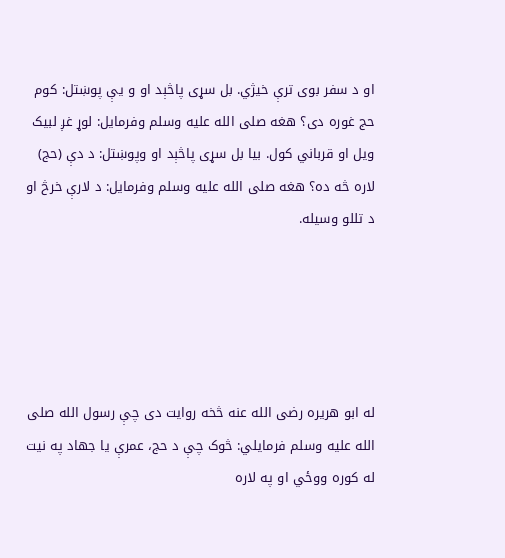او د سفر بوی ترې خیژي. بل سړی پاڅېد او و یې پوښتل: کوم حج غوره دی؟ هغه صلى الله عليه وسلم وفرمایل: لوړ غږ لبيک ویل او قرباني کول. بیا بل سړی پاڅېد او وپوښتل: د دې (حج) لاره څه ده؟ هغه صلى الله عليه وسلم وفرمایل: د لارې خرڅ او د تللو وسیله.





له ابو هریره رضی الله عنه څخه روایت دی چې رسول الله صلى الله عليه وسلم فرمایلي: څوک چې د حج، عمرې یا جهاد په نیت له کوره ووځي او په لاره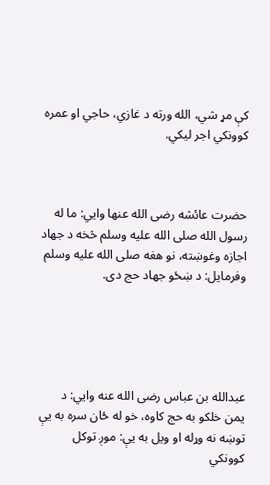کې مړ شي، الله ورته د غازي، حاجي او عمره کوونکي اجر لیکي.



حضرت عائشه رضی الله عنها وایي: ما له رسول الله صلى الله عليه وسلم څخه د جهاد اجازه وغوښته، نو هغه صلى الله عليه وسلم وفرمایل: د ښځو جهاد حج دی.





عبدالله بن عباس رضی الله عنه وایي: د یمن خلکو به حج کاوه، خو له ځان سره به یې توښه نه وړله او ویل به یې: موږ توکل کوونکي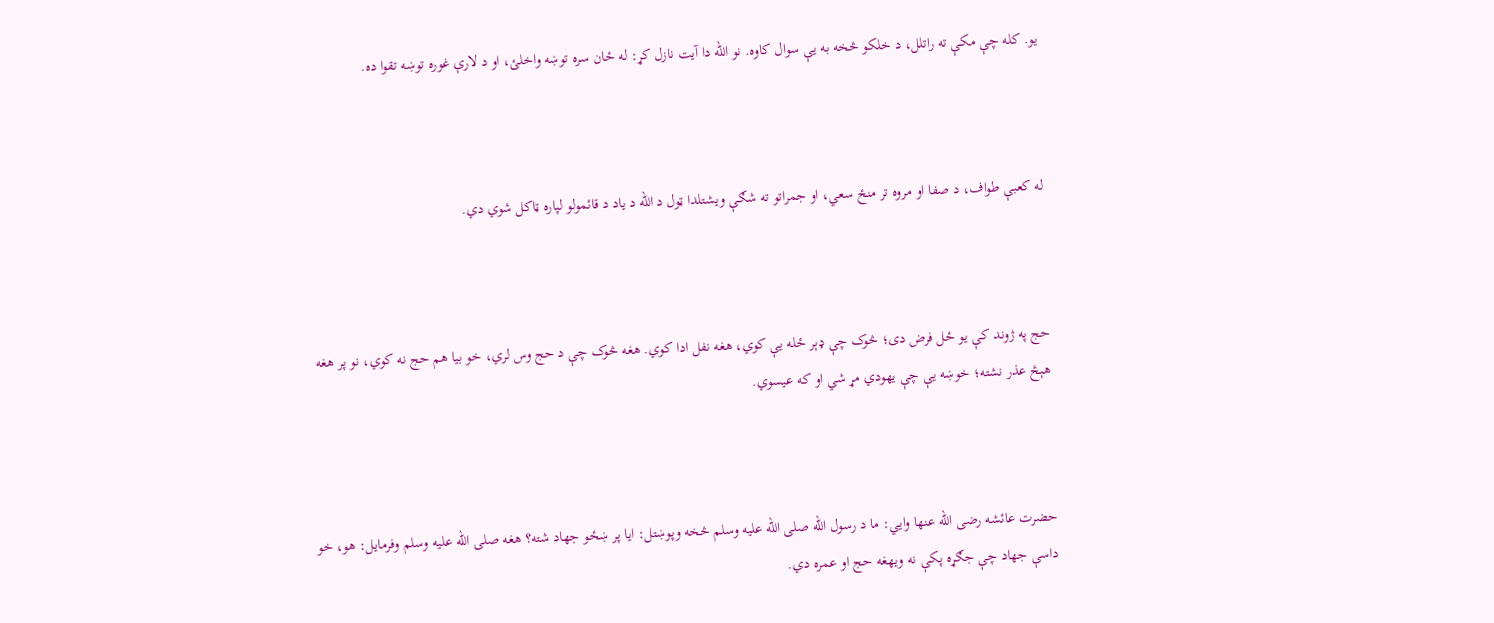یو. کله چې مکې ته راتلل، د خلکو څخه به یې سوال کاوه. نو الله دا آیت نازل کړ: له ځان سره توښه واخلئ، او د لارې غوره توښه تقوا ده.



له کعبې طواف، د صفا او مروه تر منځ سعي، او جمراتو ته شګې ویشتلدا ټول د الله د یاد د قائمولو لپاره ټاکل شوي دي.



حج په ژوند کې یو ځل فرض دی؛ څوک چې ډېر ځله یې کوي، هغه نفل ادا کوي. هغه څوک چې د حج وس لري، خو بیا هم حج نه کوي، نو پر هغه هېڅ عذر نشته؛ خوښه یې چې یهودي مړ شي او که عیسوي.



حضرت عائشه رضی الله عنها وایي: ما د رسول الله صلى الله عليه وسلم څخه وپوښتل: ایا پر ښځو جهاد شته؟ هغه صلى الله عليه وسلم وفرمایل: هو، خو داسې جهاد چې جګړه پکې نه ويهغه حج او عمره دي.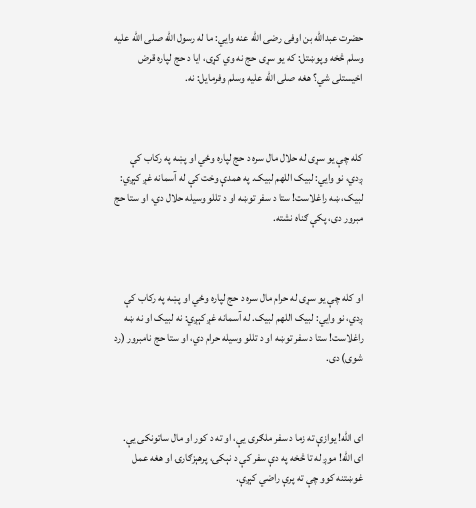حضرت عبدالله بن اوفی رضی الله عنه وایي: ما له رسول الله صلى الله عليه وسلم څخه وپوښتل: که یو سړی حج نه وي کړی، ایا د حج لپاره قرض اخیستلی شي؟ هغه صلى الله عليه وسلم وفرمایل: نه.



کله چې یو سړی له حلال مال سره د حج لپاره وځي او پښه په رکاب کې ږدي، نو وايي: لبيک اللهم لبيک. په همدې وخت کې له آسمانه غږ کېږي: لبیک، ښه راغلاست! ستا د سفر توښه او د تللو وسیله حلال دي، او ستا حج مبرور دی، پکې ګناه نشته.



او کله چې یو سړی له حرام مال سره د حج لپاره وځي او پښه په رکاب کې ږدي، نو وايي: لبيک اللهم لبيک. له آسمانه غږ کېږي: نه لبيک او نه ښه راغلاست! ستا د سفر توښه او د تللو وسیله حرام دي، او ستا حج نامبرور (رد شوی) دی.



ای الله! یوازې ته زما د سفر ملګری یې، او ته د کور او مال ساتونکی یې. ای الله! موږ له تا څخه په دې سفر کې د نېکۍ، پرهېزګارۍ او هغه عمل غوښتنه کوو چې ته پرې راضي کېږې.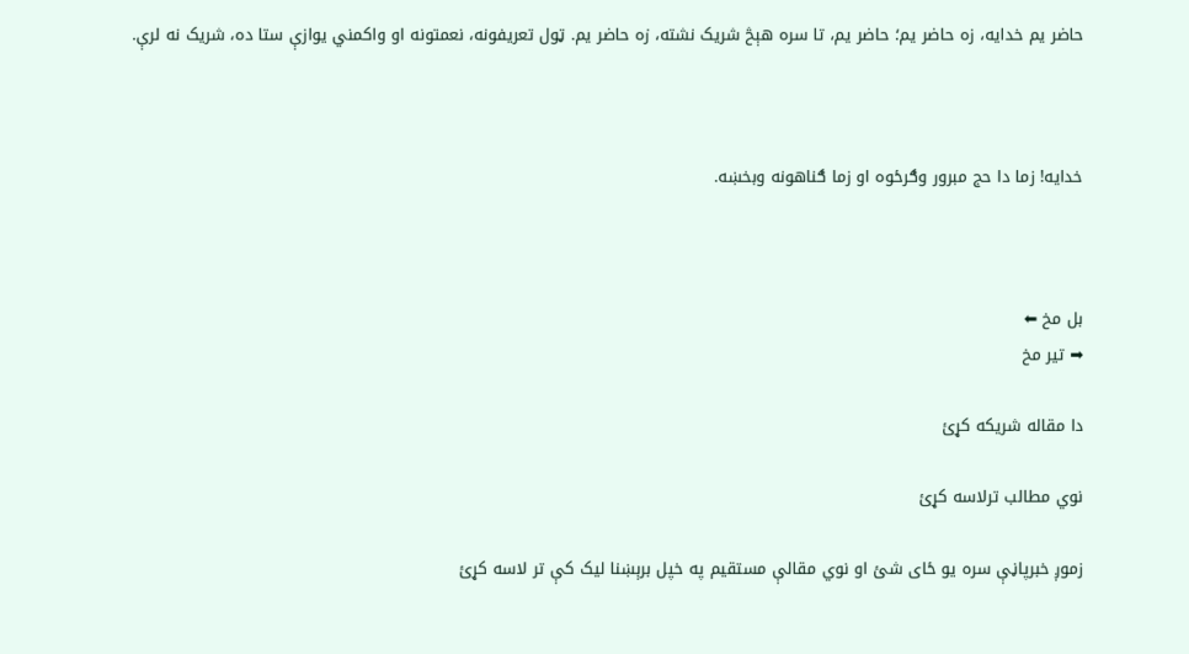حاضر یم خدایه، زه حاضر یم؛ حاضر یم، تا سره هېڅ شریک نشته، زه حاضر یم. ټول تعریفونه، نعمتونه او واکمني یوازې ستا ده، شریک نه لرې.



خدایه! زما دا حج مبرور وګرځوه او زما ګناهونه وبخښه.



بل مخ ⬅
➡ تیر مخ

دا مقاله شریکه کړئ

نوي مطالب ترلاسه کړئ

زموږ خبرپاڼې سره یو ځای شئ او نوي مقالې مستقیم په خپل برېښنا لیک کې تر لاسه کړئ